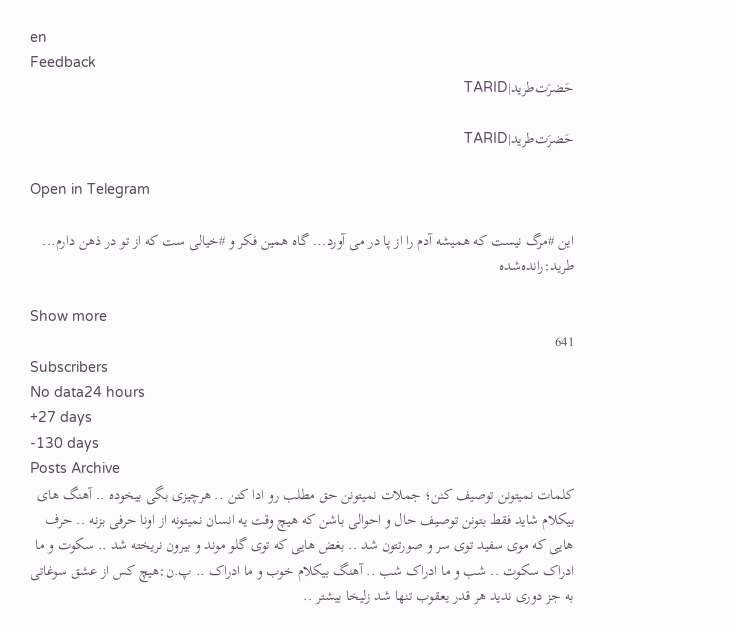en
Feedback
حَضرَت‌طرید|TARID

حَضرَت‌طرید|TARID

Open in Telegram

این #مرگ نیست که همیشه آدم را از پا در می آورد... گاه همین فکر و #خیالی ست که از تو در ذهن دارم... طرید:رانده‌شده

Show more
641
Subscribers
No data24 hours
+27 days
-130 days
Posts Archive
کلمات نمیتونن توصیف کنن؛ جملات نمیتونن حق مطلب رو ادا کنن .. هرچیزی بگی بیخوده .. آهنگ های بیکلام شاید فقط بتونن توصیف حال و احوالی باشن که هیچ وقت یه انسان نمیتونه از اونا حرفی بزنه .. حرف هایی که موی سفید توی سر و صورتتون شد .. بغض هایی که توی گلو موند و بیرون نریخته شد .. سکوت و ما ادراک سکوت .. شب و ما ادراک شب .. آهنگ بیکلام خوب و ما ادراک .. پ.ن:هیچ کس از عشق سوغاتی به جز دوری ندید هر قدر یعقوب تنها شد زلیخا بیشتر ..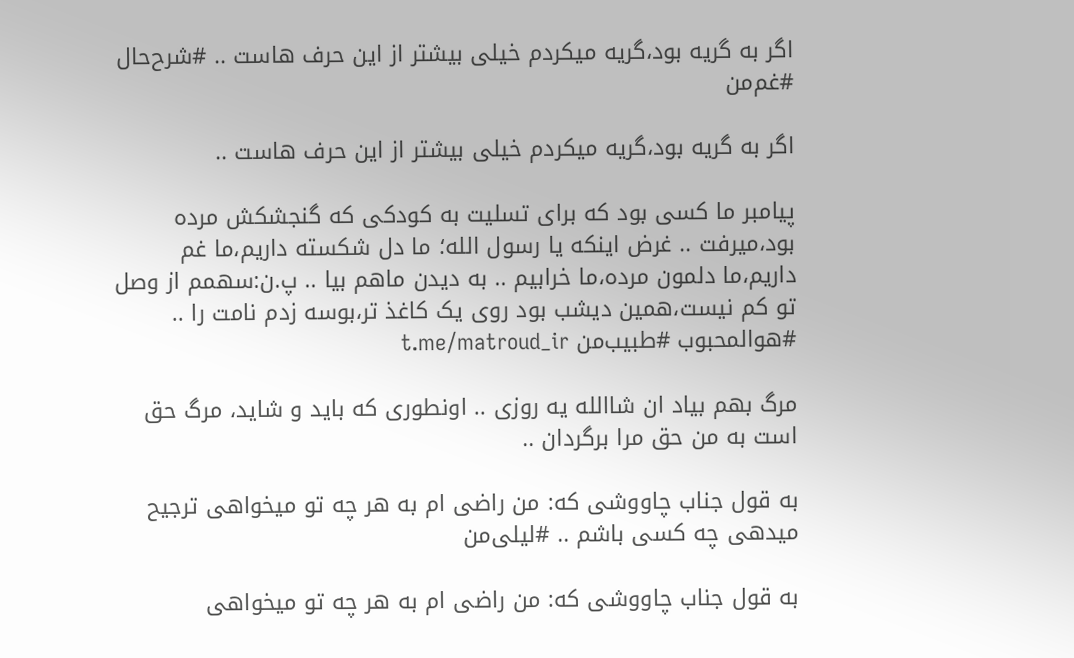اگر به گریه بود،گریه میکردم خیلی بیشتر از این حرف هاست .. #شرح‌حال #غم‌من

اگر به گریه بود،گریه میکردم خیلی بیشتر از این حرف هاست ..

پیامبر ما کسی بود که برای تسلیت به کودکی که گنجشکش مرده بود،میرفت .. غرض اینکه یا رسول الله؛ ما دل شکسته داریم،ما غم داریم،ما دلمون مرده،ما خرابیم .. به دیدن ماهم بیا .. پ.ن:سهمم از وصل تو کم نیست،همین دیشب بود روی یک کاغذ تر،بوسه زدم نامت را .. #هوالمحبوب #طبیب‌من t.me/matroud_ir

مرگ بهم بیاد ان شاالله یه روزی .. اونطوری که باید و شاید، مرگ‌ حق‌ است‌ به من حق مرا برگردان ..

به قول جناب چاووشی که: من راضی ام به هر چه تو میخواهی ترجیح میدهی چه کسی باشم .. #لیلی‌من

به قول جناب چاووشی که: من راضی ام به هر چه تو میخواهی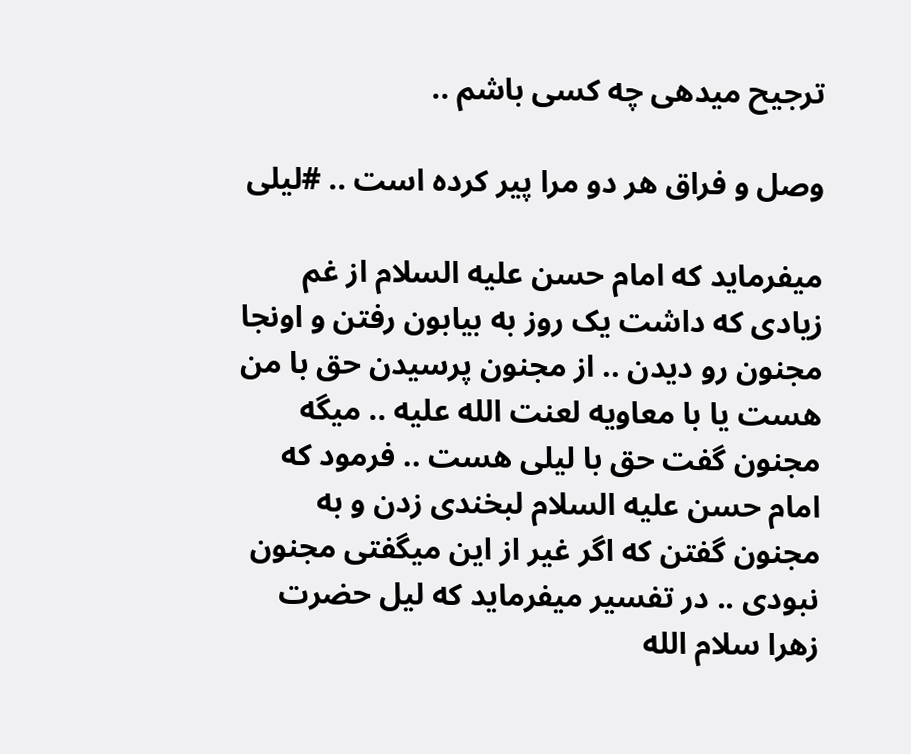ترجیح میدهی چه کسی باشم ..

وصل و فراق هر دو مرا پیر کرده است .. #لیلی

میفرماید که امام حسن علیه السلام از غم زیادی که داشت یک روز به بیابون رفتن و اونجا مجنون رو دیدن .. از مجنون پرسیدن حق با من هست یا با معاویه لعنت الله علیه .. میگه مجنون گفت حق با لیلی هست .. فرمود که امام حسن علیه السلام لبخندی زدن و به مجنون گفتن که اگر غیر از این میگفتی مجنون نبودی ‌.. در تفسیر میفرماید که لیل حضرت زهرا سلام الله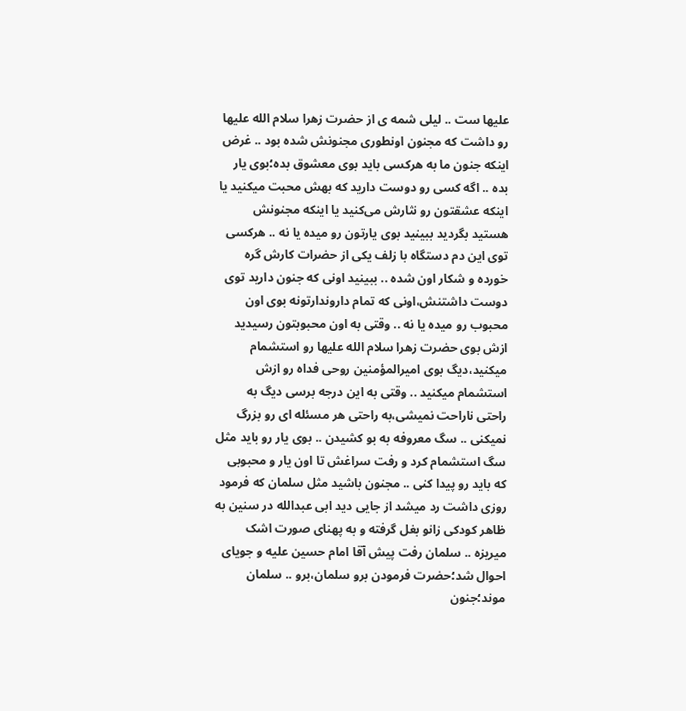علیها ست .. لیلی شمه ی از حضرت زهرا سلام الله علیها رو داشت که مجنون اونطوری مجنونش شده بود .. غرض اینکه جنون ما به هرکسی باید بوی معشوق بده؛بوی یار بده .. اگه کسی رو دوست دارید که بهش محبت میکنید یا اینکه عشقتون رو نثارش می‌کنید یا اینکه مجنونش هستید بگردید ببینید بوی یارتون رو میده یا نه .. هرکسی توی این دم دستگاه با زلف یکی از حضرات کارش گره خورده و شکار اون شده .. ببینید اونی که جنون دارید توی دوست داشتنش،اونی که تمام داروندارتونه بوی اون محبوب رو میده یا نه .. وقتی به اون محبوبتون رسیدید ازش بوی حضرت زهرا سلام الله علیها رو استشمام میکنید،دیگ بوی امیرالمؤمنین روحی فداه رو ازش استشمام میکنید .. وقتی به این درجه برسی دیگ به راحتی ناراحت نمیشی،به راحتی هر مسئله ای رو بزرگ نمیکنی .. سگ معروفه به بو کشیدن .. بوی یار رو باید مثل سگ استشمام کرد و رفت سراغش تا اون یار و محبوبی که باید رو پیدا کنی .. مجنون باشید مثل سلمان که فرمود روزی داشت رد میشد از جایی دید ابی عبدالله در سنین به ظاهر کودکی زانو بغل گرفته و به پهنای صورت اشک میریزه .. سلمان رفت پیش آقا امام حسین علیه و جویای احوال شد؛حضرت فرمودن برو سلمان،برو .. سلمان موند؛جنون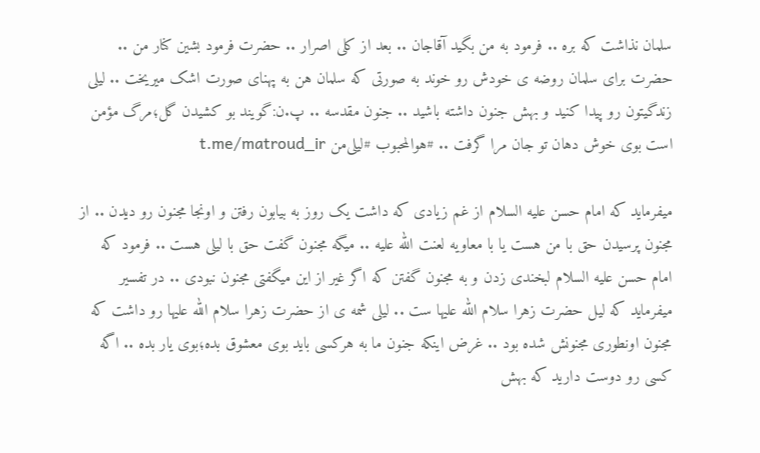سلمان نذاشت که بره .. فرمود به من بگید آقاجان .. بعد از کلی اصرار .. حضرت فرمود بشین کنار من .. حضرت برای سلمان روضه ی خودش رو خوند به صورتی که سلمان هن به پهنای صورت اشک میریخت .. لیلی زندگیتون رو پیدا کنید و بهش جنون داشته باشید .. جنون مقدسه .. پ.ن:گویند بو کشیدن گل؛مرگ مؤمن است بوی خوش دهان تو جان مرا گرفت .. #هوالمحبوب #لیلی‌من t.me/matroud_ir

میفرماید که امام حسن علیه السلام از غم زیادی که داشت یک روز به بیابون رفتن و اونجا مجنون رو دیدن .. از مجنون پرسیدن حق با من هست یا با معاویه لعنت الله علیه .. میگه مجنون گفت حق با لیلی هست .. فرمود که امام حسن علیه السلام لبخندی زدن و به مجنون گفتن که اگر غیر از این میگفتی مجنون نبودی ‌.. در تفسیر میفرماید که لیل حضرت زهرا سلام الله علیها ست .. لیلی شمه ی از حضرت زهرا سلام الله علیها رو داشت که مجنون اونطوری مجنونش شده بود .. غرض اینکه جنون ما به هرکسی باید بوی معشوق بده؛بوی یار بده .. اگه کسی رو دوست دارید که بهش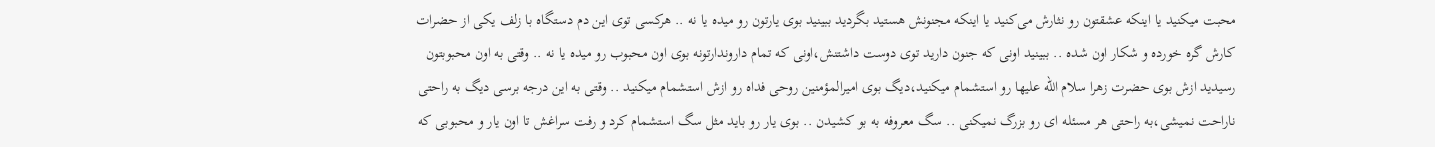محبت میکنید یا اینکه عشقتون رو نثارش می‌کنید یا اینکه مجنونش هستید بگردید ببینید بوی یارتون رو میده یا نه .. هرکسی توی این دم دستگاه با زلف یکی از حضرات کارش گره خورده و شکار اون شده .. ببینید اونی که جنون دارید توی دوست داشتنش،اونی که تمام داروندارتونه بوی اون محبوب رو میده یا نه .. وقتی به اون محبوبتون رسیدید ازش بوی حضرت زهرا سلام الله علیها رو استشمام میکنید،دیگ بوی امیرالمؤمنین روحی فداه رو ازش استشمام میکنید .. وقتی به این درجه برسی دیگ به راحتی ناراحت نمیشی،به راحتی هر مسئله ای رو بزرگ نمیکنی .. سگ معروفه به بو کشیدن .. بوی یار رو باید مثل سگ استشمام کرد و رفت سراغش تا اون یار و محبوبی که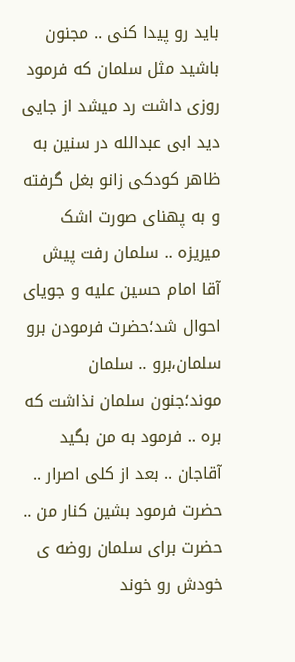باید رو پیدا کنی .. مجنون باشید مثل سلمان که فرمود روزی داشت رد میشد از جایی دید ابی عبدالله در سنین به ظاهر کودکی زانو بغل گرفته و به پهنای صورت اشک میریزه .. سلمان رفت پیش آقا امام حسین علیه و جویای احوال شد؛حضرت فرمودن برو سلمان،برو .. سلمان موند؛جنون سلمان نذاشت که بره .. فرمود به من بگید آقاجان .. بعد از کلی اصرار .. حضرت فرمود بشین کنار من .. حضرت برای سلمان روضه ی خودش رو خوند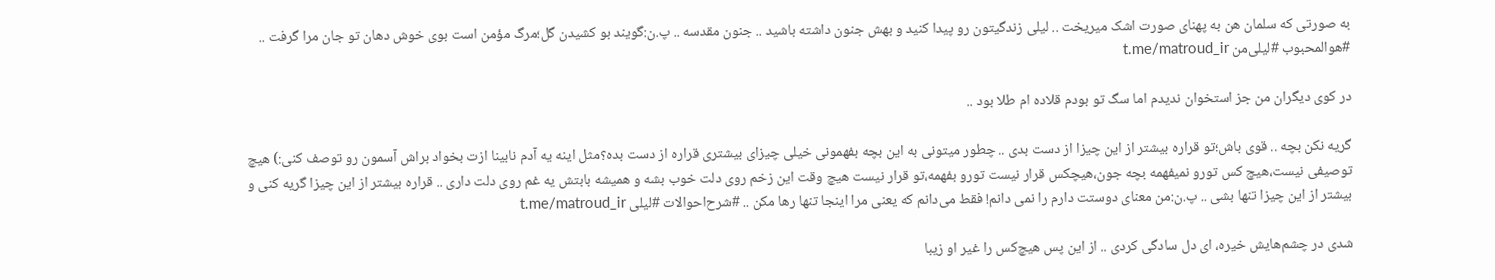به صورتی که سلمان هن به پهنای صورت اشک میریخت .. لیلی زندگیتون رو پیدا کنید و بهش جنون داشته باشید .. جنون مقدسه .. پ.ن:گویند بو کشیدن گل؛مرگ مؤمن است بوی خوش دهان تو جان مرا گرفت .. #هوالمحبوب #لیلی‌من t.me/matroud_ir

در کوی دیگران من جز استخوان ندیدم اما سگ تو بودم قلاده ام طلا بود ..

گریه نکن بچه .. قوی باش؛تو قراره بیشتر از این چیزا از دست بدی .. چطور میتونی به این بچه بفهمونی خیلی چیزای بیشتری قراره از دست بده؟مثل اینه یه آدم نابینا ازت بخواد براش آسمون رو توصف کنی:) هیچ توصیفی نیست،هیچ کس تورو نمیفهمه بچه جون،هیچکس قرار نیست تورو بفهمه،تو قرار نیست هیچ وقت این زخم روی دلت خوب بشه و همیشه بابتش یه غم روی دلت داری .. قراره بیشتر از این چیزا گریه کنی و بیشتر از این چیزا تنها بشی .. پ.ن:من معنای دوستت دارم را نمی دانم! فقط می‌دانم كه يعنی مرا اينجا تنها رها مكن .. #شرح‌احوالات #لیلی t.me/matroud_ir

شدی در چشم‌هایش خیره، ای دل سادگی کردی .. از این پس هیچ‌کس را غیر او زیبا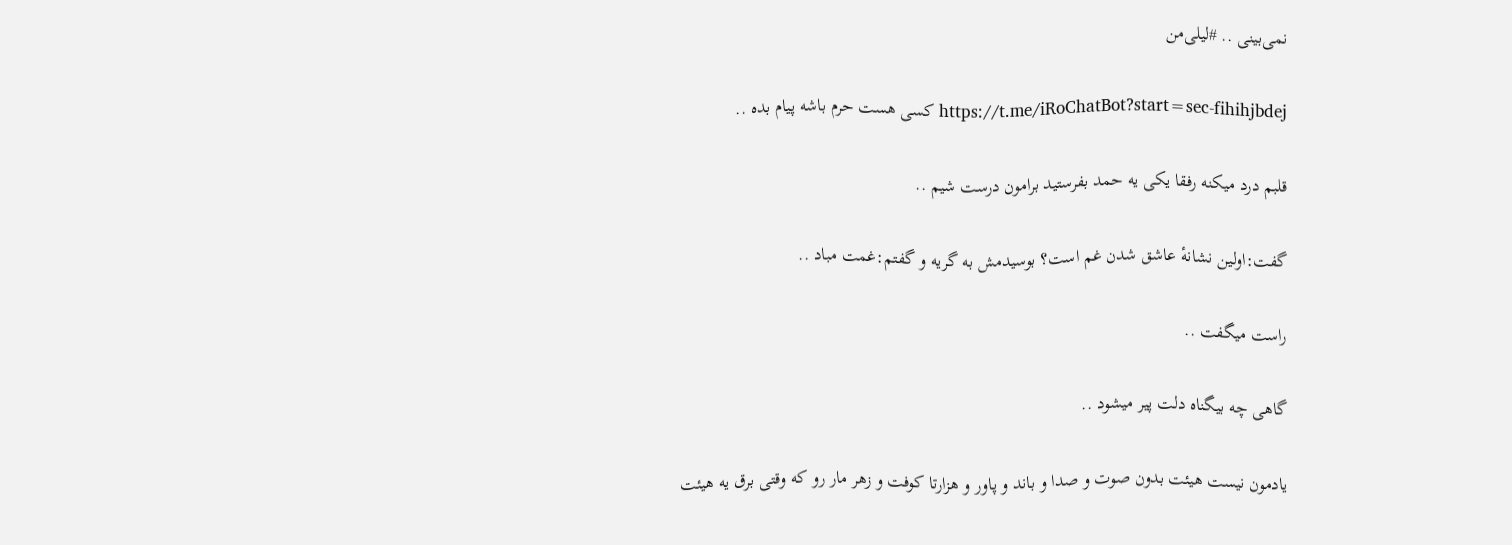نمی‌بینی .. #لیلی‌من

https://t.me/iRoChatBot?start=sec-fihihjbdej کسی هست حرم باشه پیام بده ..

قلبم درد میکنه رفقا یکی یه حمد بفرستید برامون درست شیم ..

گفت:اولین نشانهٔ عاشق شدن غم است؟ بوسیدمش به گریه و گفتم:غمت مباد ..

راست میگفت ..

گاهی چه بیگناه دلت پیر میشود ..

یادمون نیست هیئت بدون صوت و صدا و باند و پاور و هزارتا کوفت و زهر مار رو که وقتی برق یه هیئت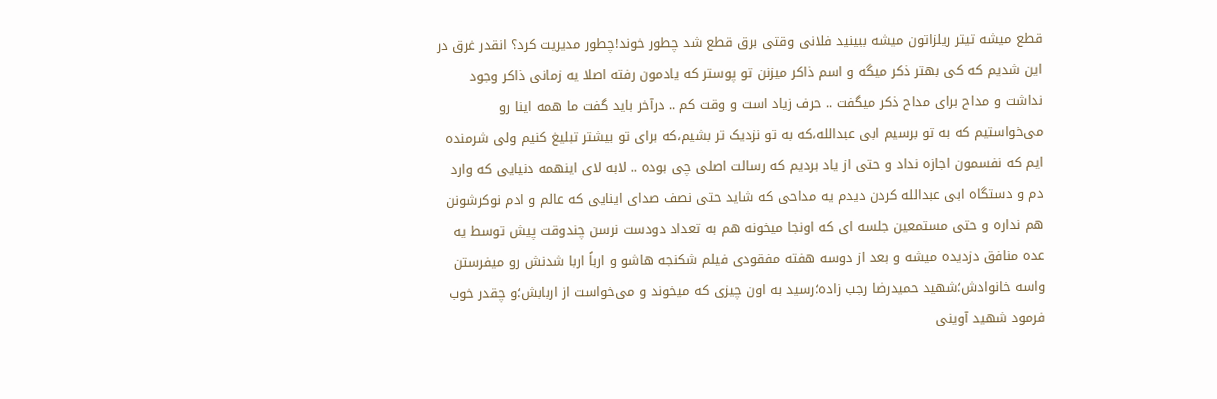قطع میشه تیتر ریلزاتون میشه ببینید فلانی وقتی برق قطع شد چطور خوند!چطور مدیریت کرد؟ انقدر غرق در این شدیم که کی بهتر ذکر میگه و اسم ذاکر میزنن تو پوستر که یادمون رفته اصلا یه زمانی ذاکر وجود نداشت و مداح برای مداح ذکر میگفت .. حرف زیاد است و وقت کم .. درآخر باید گفت ما همه اینا رو می‌خواستیم که به تو برسیم ابی عبدالله،که به تو نزدیک تر بشیم،که برای تو بیشتر تبلیغ کنیم ولی شرمنده ایم که نفسمون اجازه نداد و حتی از یاد بردیم که رسالت اصلی چی بوده .. لابه لای اینهمه دنیایی که وارد دم و دستگاه ابی عبدالله کردن دیدم یه مداحی که شاید حتی نصف صدای اینایی که عالم و ادم نوکرشونن هم نداره و حتی مستمعین جلسه ای ‌که اونجا میخونه هم به تعداد دودست نرسن چندوقت پیش توسط یه عده منافق دزدیده میشه و بعد از دوسه هفته مفقودی فیلم شکنجه هاشو و ارباً اربا شدنش رو میفرستن واسه خانوادش؛شهید حمیدرضا رجب زاده؛رسید به اون چیزی که میخوند و می‌خواست از اربابش؛و چقدر خوب فرمود شهید آوینی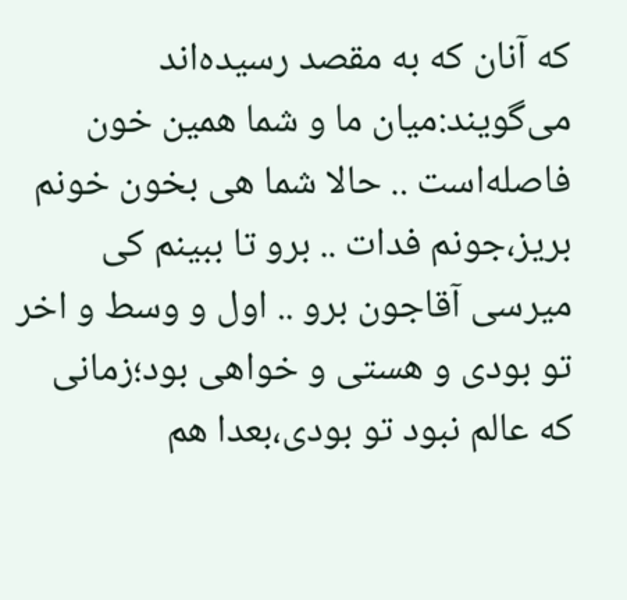که آنان که به مقصد رسیده‌اند می‌گویند:میان ما و شما همین خون فاصله‌است .. حالا شما هی بخون خونم بریز،جونم فدات .. برو تا ببینم کی میرسی آقاجون برو .. اول و وسط و اخر تو بودی و هستی و خواهی بود؛زمانی که عالم نبود تو بودی،بعدا هم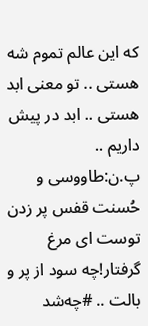که این عالم تموم شه هستی .. تو معنی ابد هستی .. ابد در پیش داریم ‌.. پ.ن:طاووسی و حُسنت قفس پر زدن توست ای مرغ گرفتار!چه سود از پر و بالت .. #چه‌شد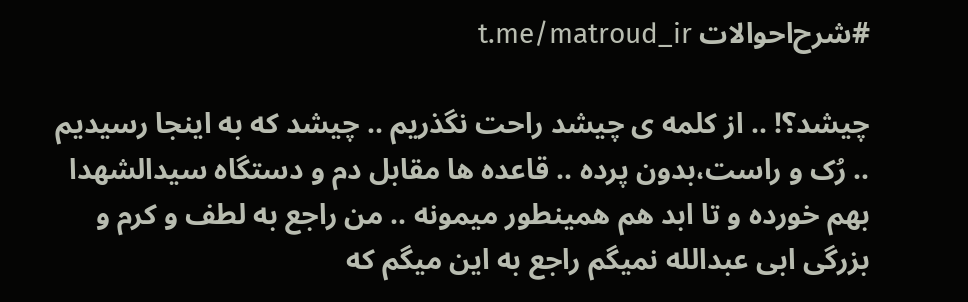#شرح‌احوالات t.me/matroud_ir

چیشد؟! .. از کلمه ی چیشد راحت نگذریم .. چیشد که به اینجا رسیدیم .. رُک و راست،بدون پرده .. قاعده ها مقابل دم و دستگاه سیدالشهدا بهم خورده و تا ابد هم همینطور میمونه .. من راجع به لطف و کرم و بزرگی ابی عبدالله نمیگم راجع به این میگم که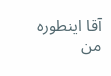آقا اینطوره من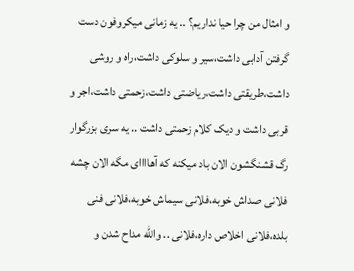و امثال من چرا حیا نداریم؟ .. یه زمانی میکروفون دست گرفتن آدابی داشت،سیر و سلوکی داشت،راه و روشی داشت،طریقتی داشت،ریاضتی داشت،زحمتی داشت،اجر و قربی داشت و دیک کلام زحمتی داشت .. یه سری بزرگوار رگ قشنگشون الان باد میکنه که آهاااای مگه الان چشه فلانی صداش خوبه،فلانی سیماش خوبه،فلانی فنی بلده،فلانی اخلاص داره،فلانی .. والله مداح شدن و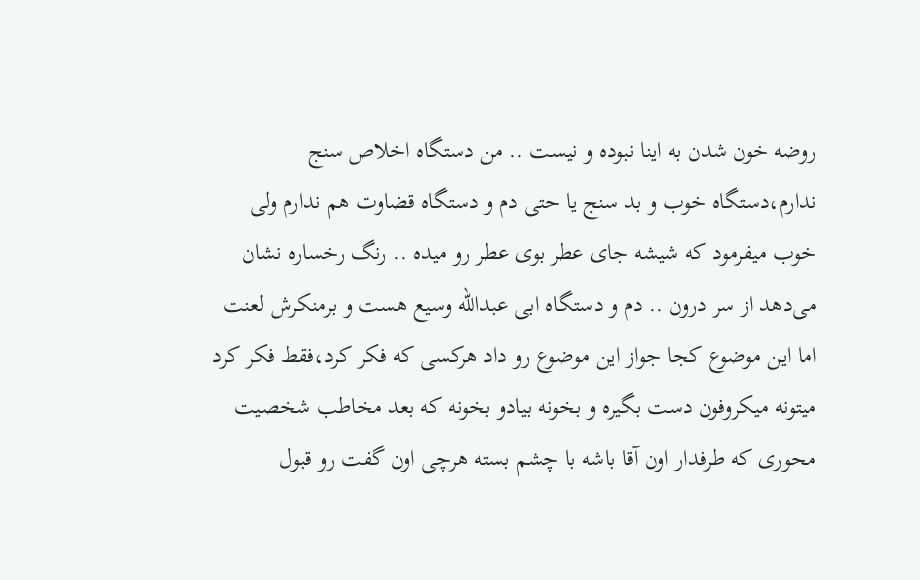روضه خون شدن به اینا نبوده و نیست .. من دستگاه اخلاص سنج ندارم،دستگاه خوب و بد سنج یا حتی دم و دستگاه قضاوت هم ندارم ولی خوب میفرمود که شیشه جای عطر بوی عطر رو میده .. رنگ رخساره نشان می‌دهد از سر درون .. دم و دستگاه ابی عبدالله وسیع هست و برمنکرش لعنت اما این موضوع کجا جواز این موضوع رو داد هرکسی که فکر کرد،فقط فکر کرد میتونه میکروفون دست بگیره و بخونه بیادو بخونه که بعد مخاطب شخصیت محوری که طرفدار اون آقا باشه با چشم بسته هرچی اون گفت رو قبول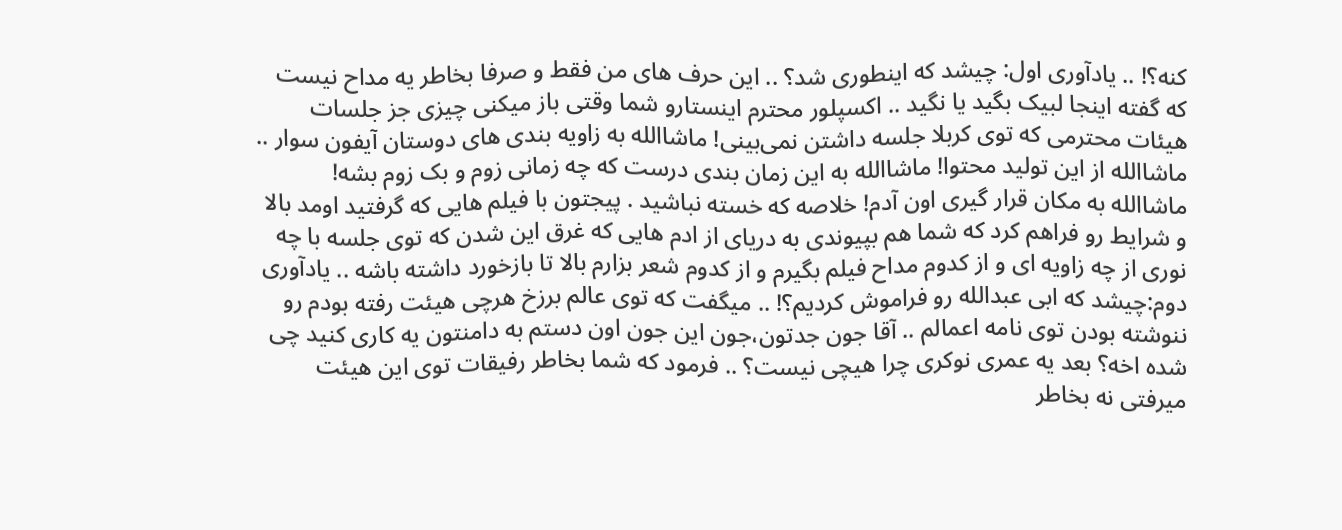کنه؟! .. یادآوری اول: چیشد که اینطوری شد؟ .. این حرف های من فقط و صرفا بخاطر یه مداح نیست که گفته اینجا لبیک بگید یا نگید .. اکسپلور محترم اینستارو شما وقتی باز میکنی چیزی جز جلسات هیئات محترمی که توی کربلا جلسه داشتن نمی‌بینی! ماشاالله به زاویه بندی های دوستان آیفون سوار .. ماشاالله از این تولید محتوا! ماشاالله به این زمان بندی درست که چه زمانی زوم و بک زوم بشه! ماشاالله به مکان قرار گیری اون آدم! خلاصه که خسته نباشید . پیجتون با فیلم هایی که گرفتید اومد بالا و شرایط رو فراهم کرد که شما هم بپیوندی به دریای از ادم هایی که غرق این شدن که توی جلسه با چه نوری از چه زاویه ای و از کدوم مداح فیلم بگیرم و از کدوم شعر بزارم بالا تا بازخورد داشته باشه .. یادآوری دوم:چیشد که ابی عبدالله رو فراموش کردیم؟! .. میگفت که توی عالم برزخ هرچی هیئت رفته بودم رو ننوشته بودن توی نامه اعمالم .. آقا جون جدتون،جون این جون اون دستم به دامنتون یه کاری کنید چی شده اخه؟ بعد یه عمری نوکری چرا هیچی نیست؟ .. فرمود که شما بخاطر رفیقات توی این هیئت میرفتی نه بخاطر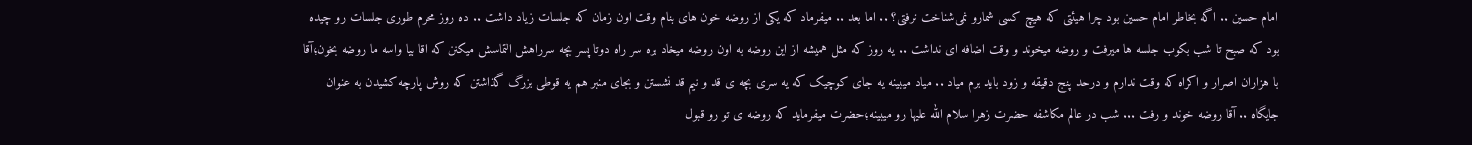امام حسین .. اگه بخاطر امام حسین بود چرا هیئتی که هیچ کسی شمارو نمی‌شناخت نرفتی؟ .. اما بعد ‌.. میفرماد که یکی از روضه خون های بنام وقت اون زمان که جلسات زیاد داشت .. ده روز محرم طوری جلسات رو چیده بود که صبح تا شب بکوب جلسه ها میرفت و روضه میخوند و وقت اضافه ای نداشت .. یه روز که مثل همیشه از این روضه به اون روضه میخاد بره سر راه دوتا پسر بچه سرراهش التماسش میکنن که اقا بیا واسه ما روضه بخون؛آقا با هزاران اصرار و اکراه که وقت ندارم و درحد پنج دقیقه و زود باید برم میاد ‌.. میاد میبینه یه جای کوچیک که یه سری بچه ی قد و نیم قد نشستن و بجای منبر هم یه قوطی بزرگ گذاشتن که روش پارچه کشیدن به عنوان جایگاه .. آقا روضه خوند و رفت ... شب در عالم مکاشفه حضرت زهرا سلام الله علیها رو میبینه؛حضرت میفرماید که روضه ی تو رو قبول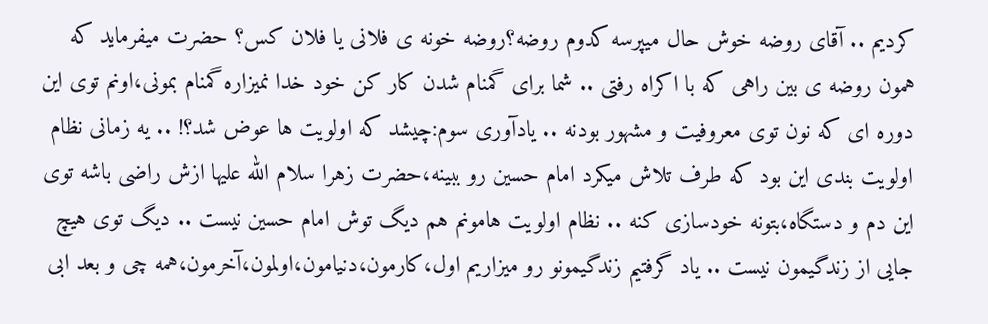کردیم ‌.. آقای روضه خوش حال میپرسه کدوم روضه؟روضه خونه ی فلانی یا فلان کس؟ حضرت میفرماید که همون روضه ی بین راهی که با اکراه رفتی .. شما برای گمنام شدن کار کن خود خدا نمیزاره گمنام بمونی،اونم توی این دوره ای که نون توی معروفیت و مشهور بودنه .. یادآوری سوم:چیشد که اولویت ها عوض شد؟! .. یه زمانی نظام اولویت بندی این بود که طرف تلاش میکرد امام حسین رو ببینه،حضرت زهرا سلام الله علیها ازش راضی باشه توی این دم و دستگاه،بتونه خودسازی کنه .. نظام اولویت هامونم هم دیگ توش امام حسین نیست .. دیگ توی هیچ جایی از زندگیمون نیست .. یاد گرفتیم زندگیمونو رو میزاریم اول،کارمون،دنیامون،اولمون،آخرمون،همه چی و بعد ابی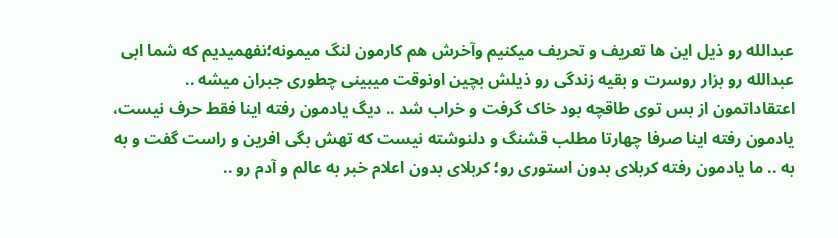عبدالله رو ذیل این ها تعریف و تحریف میکنیم وآخرش هم کارمون لنگ میمونه؛نفهمیدیم که شما ابی عبدالله رو بزار روسرت و بقیه زندگی رو ذیلش بچین اونوقت میبینی چطوری جبران میشه .. اعتقاداتمون از بس توی طاقچه بود خاک گرفت و خراب شد .. دیگ یادمون رفته اینا فقط حرف نیست، یادمون رفته اینا صرفا چهارتا مطلب قشنگ و دلنوشته نیست که تهش بگی افرین و راست گفت و به به .. ما یادمون رفته کربلای بدون استوری رو؛ کربلای بدون اعلام خبر به عالم و آدم رو ..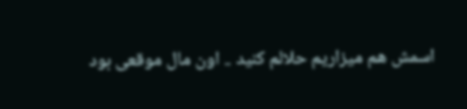اسمش هم میزاریم حلالم کنید .. اون مال موقعی بود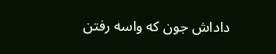داداش جون که واسه رفتن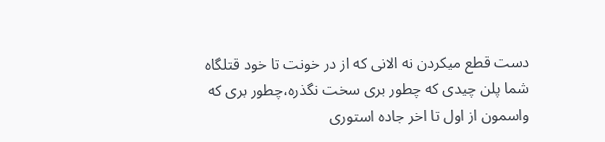دست قطع میکردن نه الانی که از در خونت تا خود قتلگاه شما پلن چیدی که چطور بری سخت نگذره،چطور بری که واسمون از اول تا اخر جاده استوری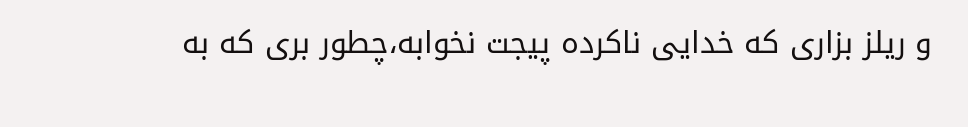و ریلز بزاری که خدایی ناکرده پیجت نخوابه،چطور بری که به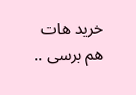خرید هات هم برسی ..